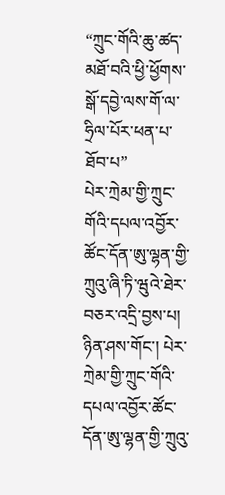“ཀྲུང་གོའི་ཆུ་ཚད་མཐོ་བའི་ཕྱི་ཕྱོགས་སྒོ་དབྱེ་ལས་གོ་ལ་ཧྲིལ་པོར་ཕན་པ་ཐོབ་པ”
པེར་ཀྲེམ་གྱི་ཀྲུང་གོའི་དཔལ་འབྱོར་ཚོང་དོན་ཨུ་ལྷན་གྱི་ཀྲུའུ་ཞི་ཏི་ཝུའེ་ཐེར་བཅར་འདྲི་བྱས་པ།
ཉིན་ཤས་གོང་། པེར་ཀྲེམ་གྱི་ཀྲུང་གོའི་དཔལ་འབྱོར་ཚོང་དོན་ཨུ་ལྷན་གྱི་ཀྲུའུ་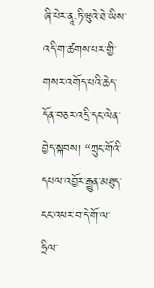ཞི་པེར་ནཱ·ཏི་ཝུའེ་ཐེ་ཡིས་འདི་ག་ཚགས་པར་གྱི་གསར་འགོད་པའི་ཆེད་དོན་བཅར་འདྲི་དང་ལེན་བྱེད་སྐབས། “ཀྲུང་གོའི་དཔལ་འབྱོར་རྒྱུན་མཐུད་ངང་འཕར་བ་དེ་གོ་ལ་ཧྲིལ་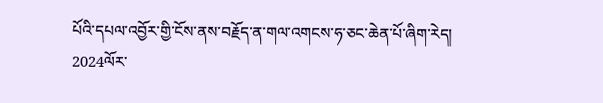པོའི་དཔལ་འབྱོར་གྱི་ངོས་ནས་བརྗོད་ན་གལ་འགངས་ཧ་ཅང་ཆེན་པོ་ཞིག་རེད། 2024ལོར་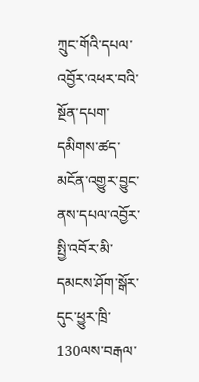ཀྲུང་གོའི་དཔལ་འབྱོར་འཕར་བའི་སྔོན་དཔག་དམིགས་ཚད་མངོན་འགྱུར་བྱུང་ནས་དཔལ་འབྱོར་སྤྱི་འབོར་མི་དམངས་ཤོག་སྒོར་དུང་ཕྱུར་ཁྲི་130ལས་བརྒལ་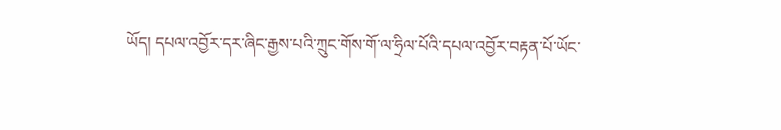ཡོད། དཔལ་འབྱོར་དར་ཞིང་རྒྱས་པའི་ཀྲུང་གོས་གོ་ལ་ཧྲིལ་པོའི་དཔལ་འབྱོར་བརྟན་པོ་ཡོང་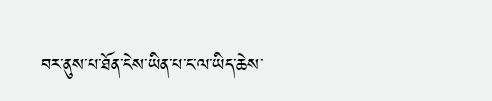བར་ནུས་པ་ཐོན་ངེས་ཡིན་པ་ང་ལ་ཡིད་ཆེས་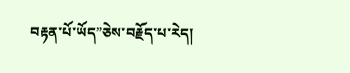བརྟན་པོ་ཡོད”ཅེས་བརྗོད་པ་རེད།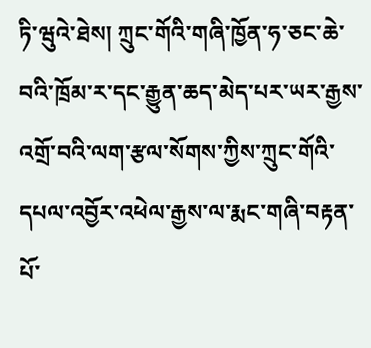ཏི་ཝུའེ་ཐེས། ཀྲུང་གོའི་གཞི་ཁྱོན་ཧ་ཅང་ཆེ་བའི་ཁྲོམ་ར་དང་རྒྱུན་ཆད་མེད་པར་ཡར་རྒྱས་འགྲོ་བའི་ལག་རྩལ་སོགས་ཀྱིས་ཀྲུང་གོའི་དཔལ་འབྱོར་འཕེལ་རྒྱས་ལ་རྨང་གཞི་བརྟན་པོ་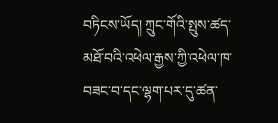བཏིངས་ཡོད། ཀྲུང་གོའི་སྤུས་ཚད་མཐོ་བའི་འཕེལ་རྒྱས་ཀྱི་འཕེལ་ཁ་བཟང་བ་དང་ལྷག་པར་དུ་ཚན་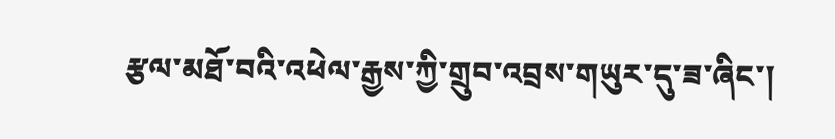རྩལ་མཐོ་བའི་འཕེལ་རྒྱས་ཀྱི་གྲུབ་འབྲས་གཡུར་དུ་ཟ་ཞིང་།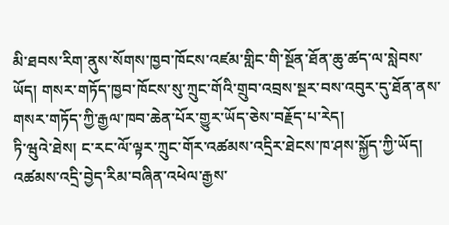མི་ཐབས་རིག་ནུས་སོགས་ཁྱབ་ཁོངས་འཛམ་གླིང་གི་སྔོན་ཐོན་ཆུ་ཚད་ལ་སླེབས་ཡོད། གསར་གཏོད་ཁྱབ་ཁོངས་སུ་ཀྲུང་གོའི་གྲུབ་འབྲས་སྔར་བས་འབུར་དུ་ཐོན་ནས་གསར་གཏོད་ཀྱི་རྒྱལ་ཁབ་ཆེན་པོར་གྱུར་ཡོད་ཅེས་བརྗོད་པ་རེད།
ཏི་ཝུའེ་ཐེས། ང་རང་ལོ་ལྟར་ཀྲུང་གོར་འཚམས་འདྲིར་ཐེངས་ཁ་ཤས་སྐྱོད་ཀྱི་ཡོད། འཚམས་འདྲི་བྱེད་རིམ་བཞིན་འཕེལ་རྒྱས་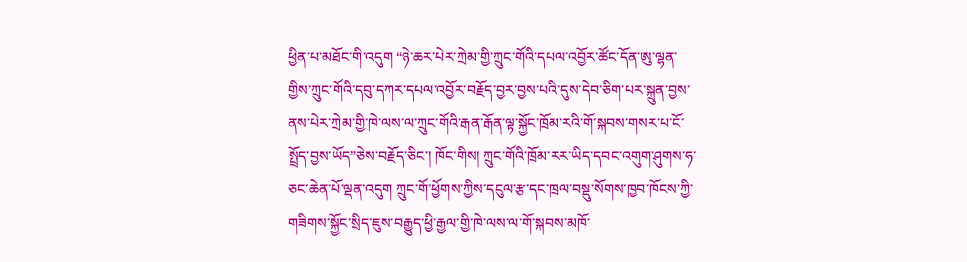ཕྱིན་པ་མཐོང་གི་འདུག “ཉེ་ཆར་པེར་ཀྲེམ་གྱི་ཀྲུང་གོའི་དཔལ་འབྱོར་ཚོང་དོན་ཨུ་ལྷན་གྱིས་ཀྲུང་གོའི་དབུ་དཀར་དཔལ་འབྱོར་བརྗོད་བྱར་བྱས་པའི་དུས་དེབ་ཅིག་པར་སྐྲུན་བྱས་ནས་པེར་ཀྲེམ་གྱི་ཁེ་ལས་ལ་ཀྲུང་གོའི་རྒན་རྒོན་ལྟ་སྐྱོང་ཁྲོམ་རའི་གོ་སྐབས་གསར་པ་ངོ་སྤྲོད་བྱས་ཡོད”ཅེས་བརྗོད་ཅིང་། ཁོང་གིས། ཀྲུང་གོའི་ཁྲོམ་རར་ཡིད་དབང་འགུག་ཤུགས་ཧ་ཅང་ཆེན་པོ་ལྡན་འདུག ཀྲུང་གོ་ཕྱོགས་ཀྱིས་དངུལ་རྩ་དང་ཁྲལ་བསྡུ་སོགས་ཁྱབ་ཁོངས་ཀྱི་གཟིགས་སྐྱོང་སྲིད་ཇུས་བརྒྱུད་ཕྱི་རྒྱལ་གྱི་ཁེ་ལས་ལ་གོ་སྐབས་མཁོ་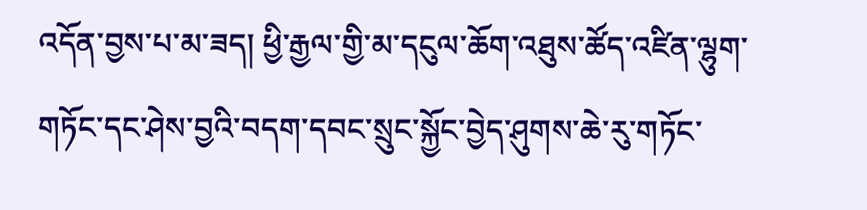འདོན་བྱས་པ་མ་ཟད། ཕྱི་རྒྱལ་གྱི་མ་དངུལ་ཆོག་འཐུས་ཚོད་འཛིན་ལྷུག་གཏོང་དང་ཤེས་བྱའི་བདག་དབང་སྲུང་སྐྱོང་བྱེད་ཤུགས་ཆེ་རུ་གཏོང་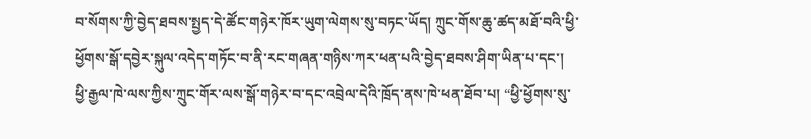བ་སོགས་ཀྱི་བྱེད་ཐབས་སྤྱད་དེ་ཚོང་གཉེར་ཁོར་ཡུག་ལེགས་སུ་བཏང་ཡོད། ཀྲུང་གོས་ཆུ་ཚད་མཐོ་བའི་ཕྱི་ཕྱོགས་སྒོ་དབྱེར་སྐུལ་འདེད་གཏོང་བ་ནི་རང་གཞན་གཉིས་ཀར་ཕན་པའི་བྱེད་ཐབས་ཤིག་ཡིན་པ་དང་། ཕྱི་རྒྱལ་ཁེ་ལས་ཀྱིས་ཀྲུང་གོར་ལས་སྒོ་གཉེར་བ་དང་འབྲེལ་དེའི་ཁྲོད་ནས་ཁེ་ཕན་ཐོབ་པ། “ཕྱི་ཕྱོགས་སུ་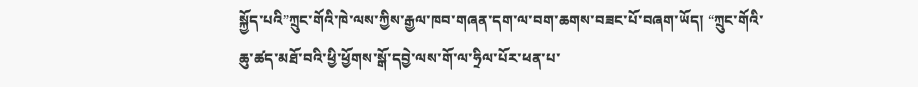སྐྱོད་པའི”ཀྲུང་གོའི་ཁེ་ལས་ཀྱིས་རྒྱལ་ཁབ་གཞན་དག་ལ་བག་ཆགས་བཟང་པོ་བཞག་ཡོད། “ཀྲུང་གོའི་ཆུ་ཚད་མཐོ་བའི་ཕྱི་ཕྱོགས་སྒོ་དབྱེ་ལས་གོ་ལ་ཧྲིལ་པོར་ཕན་པ་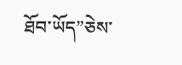ཐོབ་ཡོད”ཅེས་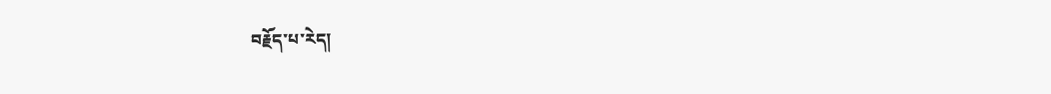བརྗོད་པ་རེད།